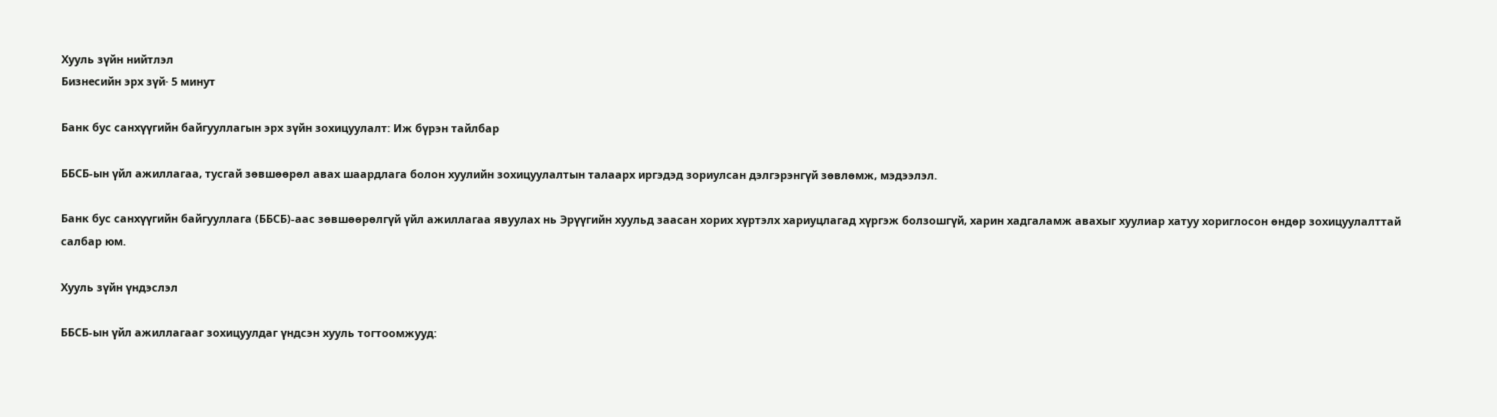Хууль зүйн нийтлэл
Бизнесийн эрх зүй· 5 минут

Банк бус санхүүгийн байгууллагын эрх зүйн зохицуулалт: Иж бүрэн тайлбар

ББСБ-ын үйл ажиллагаа, тусгай зөвшөөрөл авах шаардлага болон хуулийн зохицуулалтын талаарх иргэдэд зориулсан дэлгэрэнгүй зөвлөмж, мэдээлэл.

Банк бус санхүүгийн байгууллага (ББСБ)-аас зөвшөөрөлгүй үйл ажиллагаа явуулах нь Эрүүгийн хуульд заасан хорих хүртэлх хариуцлагад хүргэж болзошгүй, харин хадгаламж авахыг хуулиар хатуу хориглосон өндөр зохицуулалттай салбар юм.

Хууль зүйн үндэслэл

ББСБ-ын үйл ажиллагааг зохицуулдаг үндсэн хууль тогтоомжууд: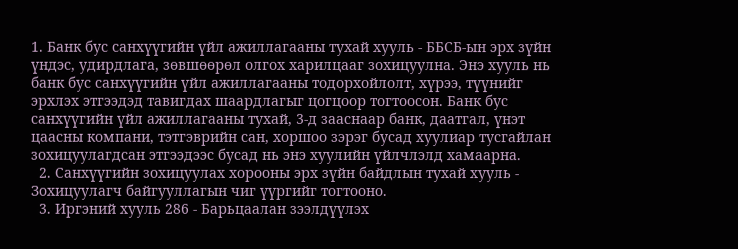1. Банк бус санхүүгийн үйл ажиллагааны тухай хууль - ББСБ-ын эрх зүйн үндэс, удирдлага, зөвшөөрөл олгох харилцааг зохицуулна. Энэ хууль нь банк бус санхүүгийн үйл ажиллагааны тодорхойлолт, хүрээ, түүнийг эрхлэх этгээдэд тавигдах шаардлагыг цогцоор тогтоосон. Банк бус санхүүгийн үйл ажиллагааны тухай, 3-д зааснаар банк, даатгал, үнэт цаасны компани, тэтгэврийн сан, хоршоо зэрэг бусад хуулиар тусгайлан зохицуулагдсан этгээдээс бусад нь энэ хуулийн үйлчлэлд хамаарна.
  2. Санхүүгийн зохицуулах хорооны эрх зүйн байдлын тухай хууль - Зохицуулагч байгууллагын чиг үүргийг тогтооно.
  3. Иргэний хууль 286 - Барьцаалан зээлдүүлэх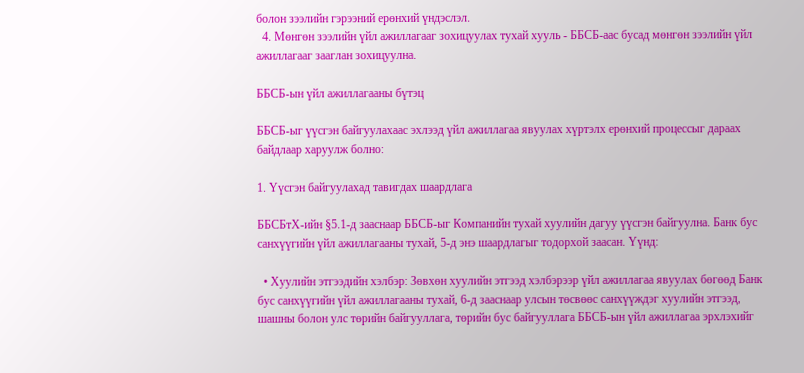болон зээлийн гэрээний ерөнхий үндэслэл.
  4. Мөнгөн зээлийн үйл ажиллагааг зохицуулах тухай хууль - ББСБ-аас бусад мөнгөн зээлийн үйл ажиллагааг зааглан зохицуулна.

ББСБ-ын үйл ажиллагааны бүтэц

ББСБ-ыг үүсгэн байгуулахаас эхлээд үйл ажиллагаа явуулах хүртэлх ерөнхий процессыг дараах байдлаар харуулж болно:

1. Үүсгэн байгуулахад тавигдах шаардлага

ББСБтХ-ийн §5.1-д зааснаар ББСБ-ыг Компанийн тухай хуулийн дагуу үүсгэн байгуулна. Банк бус санхүүгийн үйл ажиллагааны тухай, 5-д энэ шаардлагыг тодорхой заасан. Үүнд:

  • Хуулийн этгээдийн хэлбэр: Зөвхөн хуулийн этгээд хэлбэрээр үйл ажиллагаа явуулах бөгөөд Банк бус санхүүгийн үйл ажиллагааны тухай, 6-д зааснаар улсын төсвөөс санхүүждэг хуулийн этгээд, шашны болон улс төрийн байгууллага, төрийн бус байгууллага ББСБ-ын үйл ажиллагаа эрхлэхийг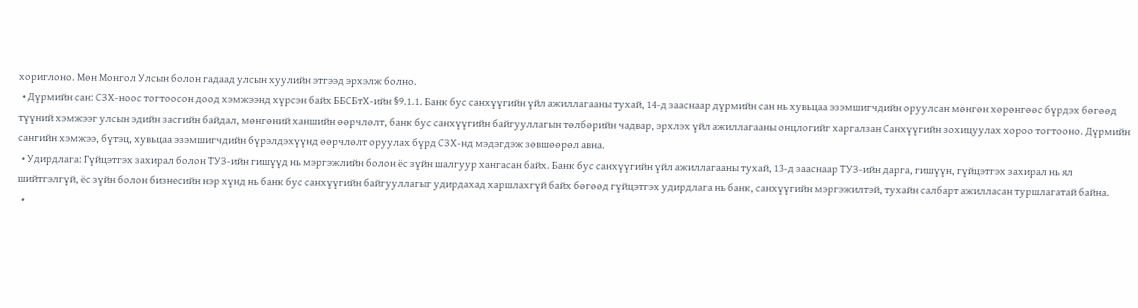хориглоно. Мөн Монгол Улсын болон гадаад улсын хуулийн этгээд эрхэлж болно.
  • Дүрмийн сан: СЗХ-ноос тогтоосон доод хэмжээнд хүрсэн байх ББСБтХ-ийн §9.1.1. Банк бус санхүүгийн үйл ажиллагааны тухай, 14-д зааснаар дүрмийн сан нь хувьцаа эзэмшигчдийн оруулсан мөнгөн хөрөнгөөс бүрдэх бөгөөд түүний хэмжээг улсын эдийн засгийн байдал, мөнгөний ханшийн өөрчлөлт, банк бус санхүүгийн байгууллагын төлбөрийн чадвар, эрхлэх үйл ажиллагааны онцлогийг харгалзан Санхүүгийн зохицуулах хороо тогтооно. Дүрмийн сангийн хэмжээ, бүтэц, хувьцаа эзэмшигчдийн бүрэлдэхүүнд өөрчлөлт оруулах бүрд СЗХ-нд мэдэгдэж зөвшөөрөл авна.
  • Удирдлага: Гүйцэтгэх захирал болон ТУЗ-ийн гишүүд нь мэргэжлийн болон ёс зүйн шалгуур хангасан байх. Банк бус санхүүгийн үйл ажиллагааны тухай, 13-д зааснаар ТУЗ-ийн дарга, гишүүн, гүйцэтгэх захирал нь ял шийтгэлгүй, ёс зүйн болон бизнесийн нэр хүнд нь банк бус санхүүгийн байгууллагыг удирдахад харшлахгүй байх бөгөөд гүйцэтгэх удирдлага нь банк, санхүүгийн мэргэжилтэй, тухайн салбарт ажилласан туршлагатай байна.
  •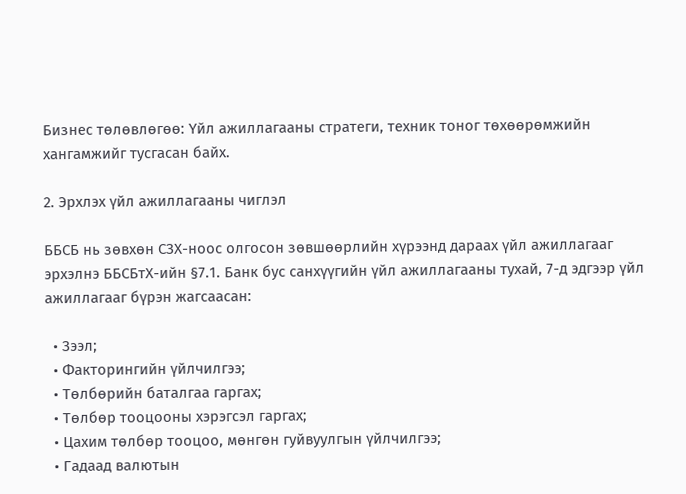Бизнес төлөвлөгөө: Үйл ажиллагааны стратеги, техник тоног төхөөрөмжийн хангамжийг тусгасан байх.

2. Эрхлэх үйл ажиллагааны чиглэл

ББСБ нь зөвхөн СЗХ-ноос олгосон зөвшөөрлийн хүрээнд дараах үйл ажиллагааг эрхэлнэ ББСБтХ-ийн §7.1. Банк бус санхүүгийн үйл ажиллагааны тухай, 7-д эдгээр үйл ажиллагааг бүрэн жагсаасан:

  • Зээл;
  • Факторингийн үйлчилгээ;
  • Төлбөрийн баталгаа гаргах;
  • Төлбөр тооцооны хэрэгсэл гаргах;
  • Цахим төлбөр тооцоо, мөнгөн гуйвуулгын үйлчилгээ;
  • Гадаад валютын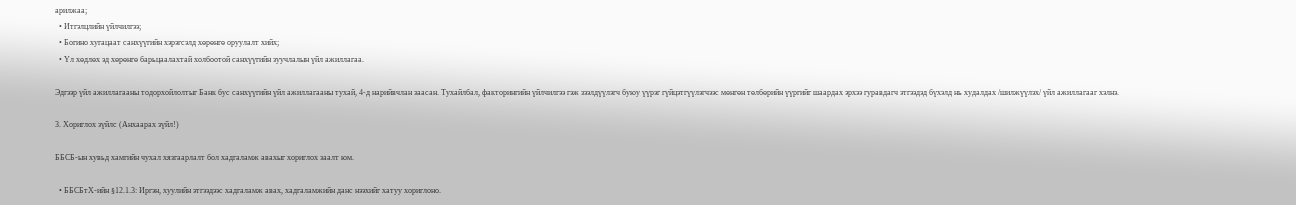арилжаа;
  • Итгэлцлийн үйлчилгээ;
  • Богино хугацаат санхүүгийн хэрэгсэлд хөрөнгө оруулалт хийх;
  • Үл хөдлөх эд хөрөнгө барьцаалахтай холбоотой санхүүгийн зуучлалын үйл ажиллагаа.

Эдгээр үйл ажиллагааны тодорхойлолтыг Банк бус санхүүгийн үйл ажиллагааны тухай, 4-д нарийвчлан заасан. Тухайлбал, факторингийн үйлчилгээ гэж зээлдүүлэгч буюу үүрэг гүйцэтгүүлэгчээс мөнгөн төлбөрийн үүргийг шаардах эрхээ гуравдагч этгээдэд бүхэлд нь худалдах /шилжүүлэх/ үйл ажиллагааг хэлнэ.

3. Хориглох зүйлс (Анхаарах зүйл!)

ББСБ-ын хувьд хамгийн чухал хязгаарлалт бол хадгаламж авахыг хориглох заалт юм.

  • ББСБтХ-ийн §12.1.3: Иргэн, хуулийн этгээдээс хадгаламж авах, хадгаламжийн данс нээхийг хатуу хориглоно.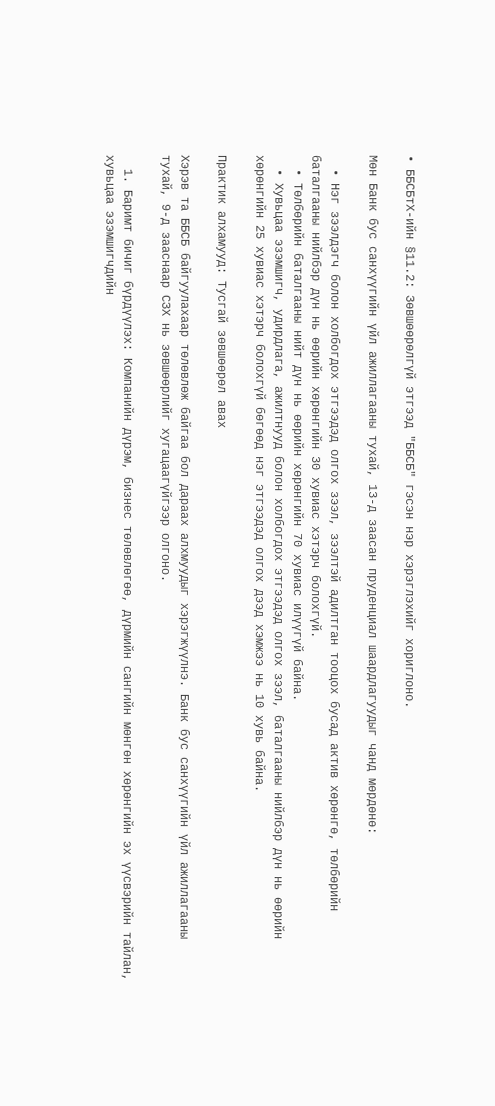• ББСБтХ-ийн §11.2: Зөвшөөрөлгүй этгээд "ББСБ" гэсэн нэр хэрэглэхийг хориглоно.

Мөн Банк бус санхүүгийн үйл ажиллагааны тухай, 13-д заасан пруденциал шаардлагуудыг чанд мөрдөнө:

  • Нэг зээлдэгч болон холбогдох этгээдэд олгох зээл, зээлтэй адилтган тооцох бусад актив хөрөнгө, төлбөрийн баталгааны нийлбэр дүн нь өөрийн хөрөнгийн 30 хувиас хэтэрч болохгүй.
  • Төлбөрийн баталгааны нийт дүн нь өөрийн хөрөнгийн 70 хувиас илүүгүй байна.
  • Хувьцаа эзэмшигч, удирдлага, ажилтнууд болон холбогдох этгээдэд олгох зээл, баталгааны нийлбэр дүн нь өөрийн хөрөнгийн 25 хувиас хэтэрч болохгүй бөгөөд нэг этгээдэд олгох дээд хэмжээ нь 10 хувь байна.

Практик алхамууд: Тусгай зөвшөөрөл авах

Хэрэв та ББСБ байгуулахаар төлөвлөж байгаа бол дараах алхмуудыг хэрэгжүүлнэ. Банк бус санхүүгийн үйл ажиллагааны тухай, 9-д зааснаар СЗХ нь зөвшөөрлийг хугацаагүйгээр олгоно.

  1. Баримт бичиг бүрдүүлэх: Компанийн дүрэм, бизнес төлөвлөгөө, дүрмийн сангийн мөнгөн хөрөнгийн эх үүсвэрийн тайлан, хувьцаа эзэмшигчдийн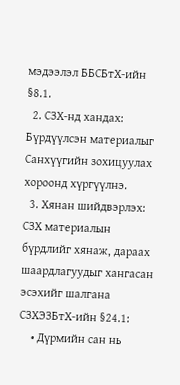мэдээлэл ББСБтХ-ийн §8.1.
  2. СЗХ-нд хандах: Бүрдүүлсэн материалыг Санхүүгийн зохицуулах хороонд хүргүүлнэ.
  3. Хянан шийдвэрлэх: СЗХ материалын бүрдлийг хянаж, дараах шаардлагуудыг хангасан эсэхийг шалгана СЗХЭЗБтХ-ийн §24.1:
    • Дүрмийн сан нь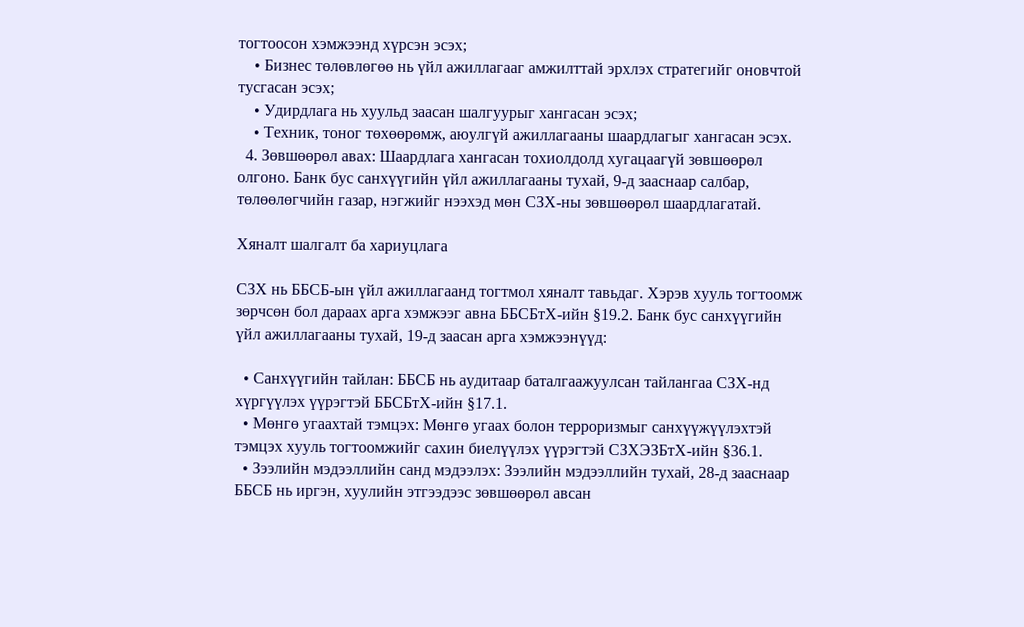тогтоосон хэмжээнд хүрсэн эсэх;
    • Бизнес төлөвлөгөө нь үйл ажиллагааг амжилттай эрхлэх стратегийг оновчтой тусгасан эсэх;
    • Удирдлага нь хуульд заасан шалгуурыг хангасан эсэх;
    • Техник, тоног төхөөрөмж, аюулгүй ажиллагааны шаардлагыг хангасан эсэх.
  4. Зөвшөөрөл авах: Шаардлага хангасан тохиолдолд хугацаагүй зөвшөөрөл олгоно. Банк бус санхүүгийн үйл ажиллагааны тухай, 9-д зааснаар салбар, төлөөлөгчийн газар, нэгжийг нээхэд мөн СЗХ-ны зөвшөөрөл шаардлагатай.

Хяналт шалгалт ба хариуцлага

СЗХ нь ББСБ-ын үйл ажиллагаанд тогтмол хяналт тавьдаг. Хэрэв хууль тогтоомж зөрчсөн бол дараах арга хэмжээг авна ББСБтХ-ийн §19.2. Банк бус санхүүгийн үйл ажиллагааны тухай, 19-д заасан арга хэмжээнүүд:

  • Санхүүгийн тайлан: ББСБ нь аудитаар баталгаажуулсан тайлангаа СЗХ-нд хүргүүлэх үүрэгтэй ББСБтХ-ийн §17.1.
  • Мөнгө угаахтай тэмцэх: Мөнгө угаах болон терроризмыг санхүүжүүлэхтэй тэмцэх хууль тогтоомжийг сахин биелүүлэх үүрэгтэй СЗХЭЗБтХ-ийн §36.1.
  • Зээлийн мэдээллийн санд мэдээлэх: Зээлийн мэдээллийн тухай, 28-д зааснаар ББСБ нь иргэн, хуулийн этгээдээс зөвшөөрөл авсан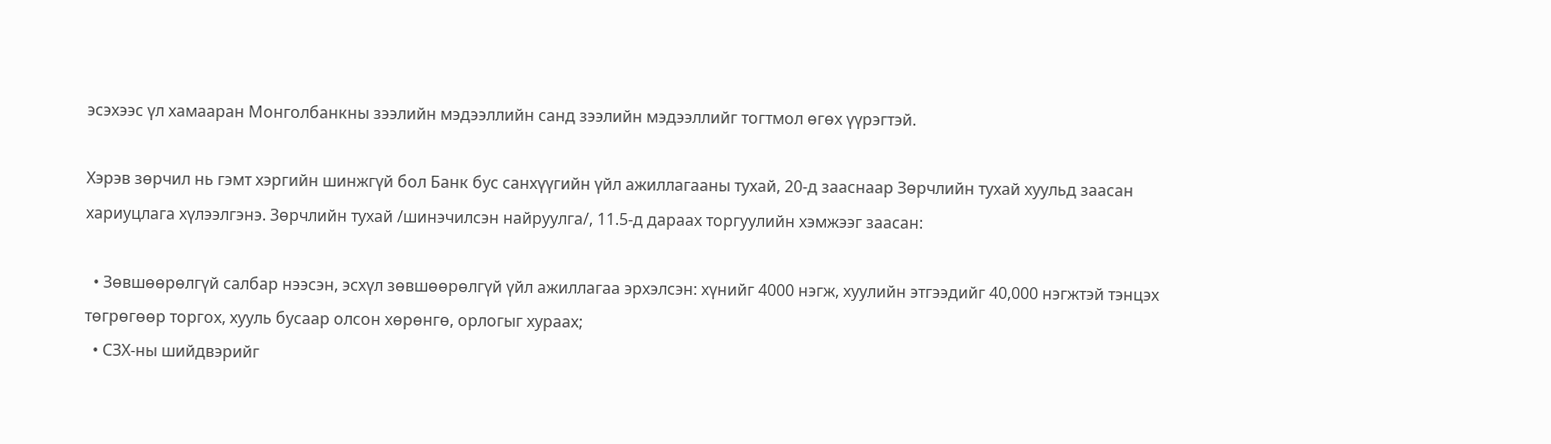эсэхээс үл хамааран Монголбанкны зээлийн мэдээллийн санд зээлийн мэдээллийг тогтмол өгөх үүрэгтэй.

Хэрэв зөрчил нь гэмт хэргийн шинжгүй бол Банк бус санхүүгийн үйл ажиллагааны тухай, 20-д зааснаар Зөрчлийн тухай хуульд заасан хариуцлага хүлээлгэнэ. Зөрчлийн тухай /шинэчилсэн найруулга/, 11.5-д дараах торгуулийн хэмжээг заасан:

  • Зөвшөөрөлгүй салбар нээсэн, эсхүл зөвшөөрөлгүй үйл ажиллагаа эрхэлсэн: хүнийг 4000 нэгж, хуулийн этгээдийг 40,000 нэгжтэй тэнцэх төгрөгөөр торгох, хууль бусаар олсон хөрөнгө, орлогыг хураах;
  • СЗХ-ны шийдвэрийг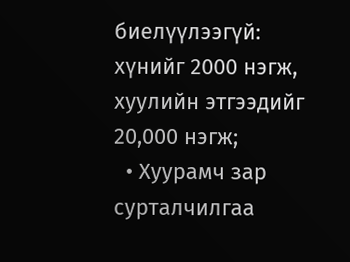биелүүлээгүй: хүнийг 2000 нэгж, хуулийн этгээдийг 20,000 нэгж;
  • Хуурамч зар сурталчилгаа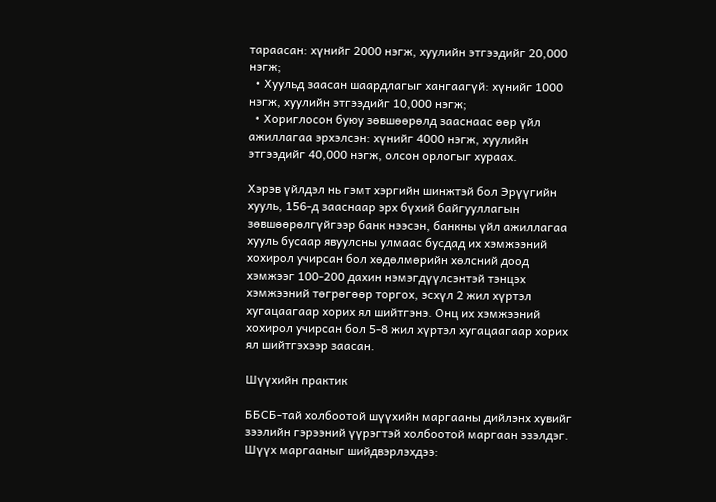тараасан: хүнийг 2000 нэгж, хуулийн этгээдийг 20,000 нэгж;
  • Хуульд заасан шаардлагыг хангаагүй: хүнийг 1000 нэгж, хуулийн этгээдийг 10,000 нэгж;
  • Хориглосон буюу зөвшөөрөлд зааснаас өөр үйл ажиллагаа эрхэлсэн: хүнийг 4000 нэгж, хуулийн этгээдийг 40,000 нэгж, олсон орлогыг хураах.

Хэрэв үйлдэл нь гэмт хэргийн шинжтэй бол Эрүүгийн хууль, 156-д зааснаар эрх бүхий байгууллагын зөвшөөрөлгүйгээр банк нээсэн, банкны үйл ажиллагаа хууль бусаар явуулсны улмаас бусдад их хэмжээний хохирол учирсан бол хөдөлмөрийн хөлсний доод хэмжээг 100-200 дахин нэмэгдүүлсэнтэй тэнцэх хэмжээний төгрөгөөр торгох, эсхүл 2 жил хүртэл хугацаагаар хорих ял шийтгэнэ. Онц их хэмжээний хохирол учирсан бол 5-8 жил хүртэл хугацаагаар хорих ял шийтгэхээр заасан.

Шүүхийн практик

ББСБ-тай холбоотой шүүхийн маргааны дийлэнх хувийг зээлийн гэрээний үүрэгтэй холбоотой маргаан эзэлдэг. Шүүх маргааныг шийдвэрлэхдээ: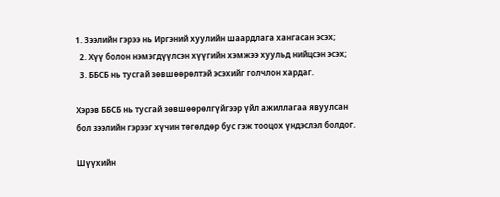1. Зээлийн гэрээ нь Иргэний хуулийн шаардлага хангасан эсэх;
  2. Хүү болон нэмэгдүүлсэн хүүгийн хэмжээ хуульд нийцсэн эсэх;
  3. ББСБ нь тусгай зөвшөөрөлтэй эсэхийг голчлон хардаг.

Хэрэв ББСБ нь тусгай зөвшөөрөлгүйгээр үйл ажиллагаа явуулсан бол зээлийн гэрээг хүчин төгөлдөр бус гэж тооцох үндэслэл болдог.

Шүүхийн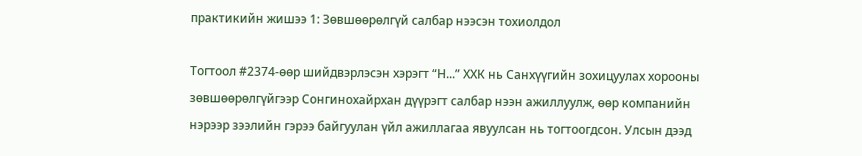практикийн жишээ 1: Зөвшөөрөлгүй салбар нээсэн тохиолдол

Тогтоол #2374-өөр шийдвэрлэсэн хэрэгт “Н...” ХХК нь Санхүүгийн зохицуулах хорооны зөвшөөрөлгүйгээр Сонгинохайрхан дүүрэгт салбар нээн ажиллуулж, өөр компанийн нэрээр зээлийн гэрээ байгуулан үйл ажиллагаа явуулсан нь тогтоогдсон. Улсын дээд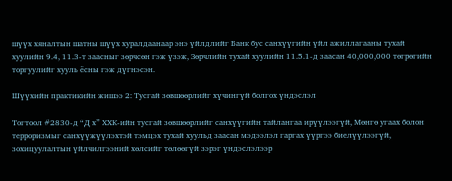шүүх хяналтын шатны шүүх хуралдаанаар энэ үйлдлийг Банк бус санхүүгийн үйл ажиллагааны тухай хуулийн 9.4, 11.3-т заасныг зөрчсөн гэж үзэж, Зөрчлийн тухай хуулийн 11.5.1-д заасан 40,000,000 төгрөгийн торгуулийг хууль ёсны гэж дүгнэсэн.

Шүүхийн практикийн жишээ 2: Тусгай зөвшөөрлийг хүчингүй болгох үндэслэл

Тогтоол #2830-д “Д х” ХХК-ийн тусгай зөвшөөрлийг санхүүгийн тайлангаа ирүүлээгүй, Мөнгө угаах болон терроризмыг санхүүжүүлэхтэй тэмцэх тухай хуульд заасан мэдээлэл гаргах үүргээ биелүүлээгүй, зохицуулалтын үйлчилгээний хөлсийг төлөөгүй зэрэг үндэслэлээр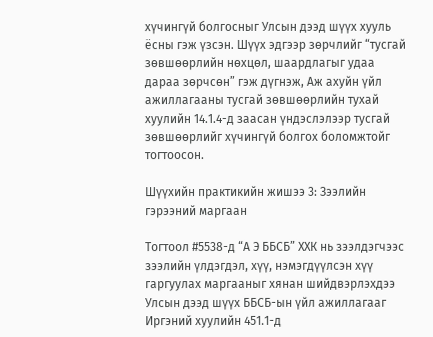хүчингүй болгосныг Улсын дээд шүүх хууль ёсны гэж үзсэн. Шүүх эдгээр зөрчлийг “тусгай зөвшөөрлийн нөхцөл, шаардлагыг удаа дараа зөрчсөн” гэж дүгнэж, Аж ахуйн үйл ажиллагааны тусгай зөвшөөрлийн тухай хуулийн 14.1.4-д заасан үндэслэлээр тусгай зөвшөөрлийг хүчингүй болгох боломжтойг тогтоосон.

Шүүхийн практикийн жишээ 3: Зээлийн гэрээний маргаан

Тогтоол #5538-д “А Э ББСБ” ХХК нь зээлдэгчээс зээлийн үлдэгдэл, хүү, нэмэгдүүлсэн хүү гаргуулах маргааныг хянан шийдвэрлэхдээ Улсын дээд шүүх ББСБ-ын үйл ажиллагааг Иргэний хуулийн 451.1-д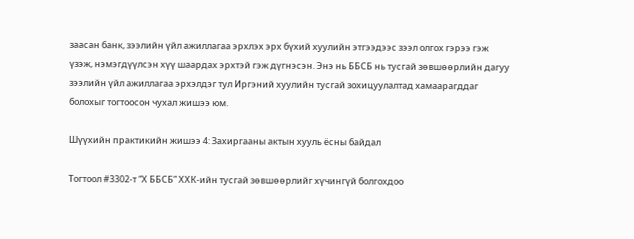заасан банк, зээлийн үйл ажиллагаа эрхлэх эрх бүхий хуулийн этгээдээс зээл олгох гэрээ гэж үзэж, нэмэгдүүлсэн хүү шаардах эрхтэй гэж дүгнэсэн. Энэ нь ББСБ нь тусгай зөвшөөрлийн дагуу зээлийн үйл ажиллагаа эрхэлдэг тул Иргэний хуулийн тусгай зохицуулалтад хамаарагддаг болохыг тогтоосон чухал жишээ юм.

Шүүхийн практикийн жишээ 4: Захиргааны актын хууль ёсны байдал

Тогтоол #3302-т “Х ББСБ” ХХК-ийн тусгай зөвшөөрлийг хүчингүй болгохдоо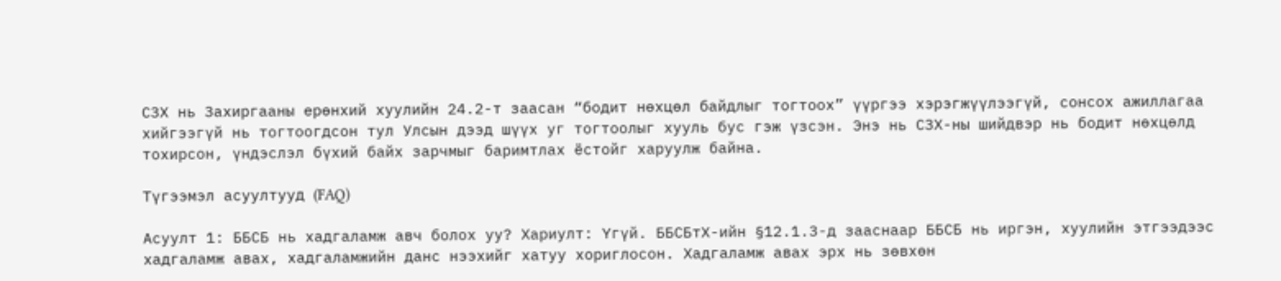СЗХ нь Захиргааны ерөнхий хуулийн 24.2-т заасан “бодит нөхцөл байдлыг тогтоох” үүргээ хэрэгжүүлээгүй, сонсох ажиллагаа хийгээгүй нь тогтоогдсон тул Улсын дээд шүүх уг тогтоолыг хууль бус гэж үзсэн. Энэ нь СЗХ-ны шийдвэр нь бодит нөхцөлд тохирсон, үндэслэл бүхий байх зарчмыг баримтлах ёстойг харуулж байна.

Түгээмэл асуултууд (FAQ)

Асуулт 1: ББСБ нь хадгаламж авч болох уу? Хариулт: Үгүй. ББСБтХ-ийн §12.1.3-д зааснаар ББСБ нь иргэн, хуулийн этгээдээс хадгаламж авах, хадгаламжийн данс нээхийг хатуу хориглосон. Хадгаламж авах эрх нь зөвхөн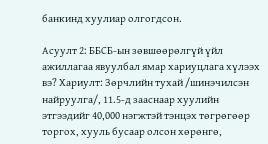банкинд хуулиар олгогдсон.

Асуулт 2: ББСБ-ын зөвшөөрөлгүй үйл ажиллагаа явуулбал ямар хариуцлага хүлээх вэ? Хариулт: Зөрчлийн тухай /шинэчилсэн найруулга/, 11.5-д зааснаар хуулийн этгээдийг 40,000 нэгжтэй тэнцэх төгрөгөөр торгох, хууль бусаар олсон хөрөнгө,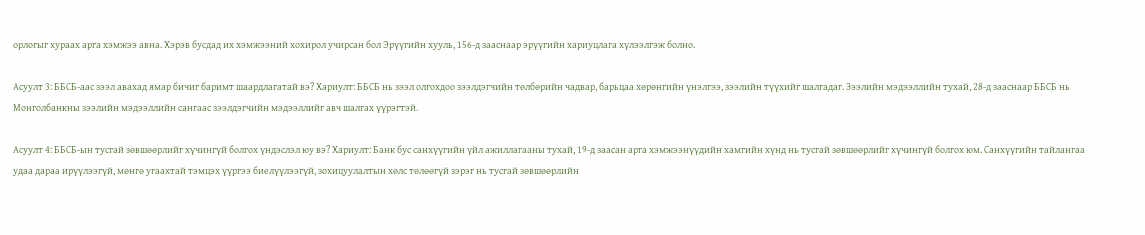орлогыг хураах арга хэмжээ авна. Хэрэв бусдад их хэмжээний хохирол учирсан бол Эрүүгийн хууль, 156-д зааснаар эрүүгийн хариуцлага хүлээлгэж болно.

Асуулт 3: ББСБ-аас зээл авахад ямар бичиг баримт шаардлагатай вэ? Хариулт: ББСБ нь зээл олгохдоо зээлдэгчийн төлбөрийн чадвар, барьцаа хөрөнгийн үнэлгээ, зээлийн түүхийг шалгадаг. Зээлийн мэдээллийн тухай, 28-д зааснаар ББСБ нь Монголбанкны зээлийн мэдээллийн сангаас зээлдэгчийн мэдээллийг авч шалгах үүрэгтэй.

Асуулт 4: ББСБ-ын тусгай зөвшөөрлийг хүчингүй болгох үндэслэл юу вэ? Хариулт: Банк бус санхүүгийн үйл ажиллагааны тухай, 19-д заасан арга хэмжээнүүдийн хамгийн хүнд нь тусгай зөвшөөрлийг хүчингүй болгох юм. Санхүүгийн тайлангаа удаа дараа ирүүлээгүй, мөнгө угаахтай тэмцэх үүргээ биелүүлээгүй, зохицуулалтын хөлс төлөөгүй зэрэг нь тусгай зөвшөөрлийн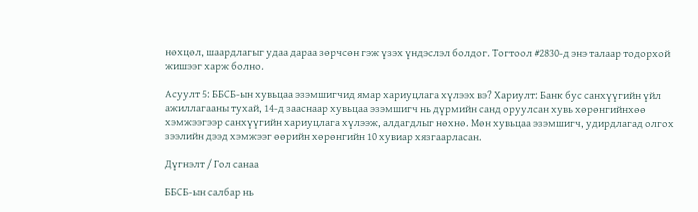нөхцөл, шаардлагыг удаа дараа зөрчсөн гэж үзэх үндэслэл болдог. Тогтоол #2830-д энэ талаар тодорхой жишээг харж болно.

Асуулт 5: ББСБ-ын хувьцаа эзэмшигчид ямар хариуцлага хүлээх вэ? Хариулт: Банк бус санхүүгийн үйл ажиллагааны тухай, 14-д зааснаар хувьцаа эзэмшигч нь дүрмийн санд оруулсан хувь хөрөнгийнхөө хэмжээгээр санхүүгийн хариуцлага хүлээж, алдагдлыг нөхнө. Мөн хувьцаа эзэмшигч, удирдлагад олгох зээлийн дээд хэмжээг өөрийн хөрөнгийн 10 хувиар хязгаарласан.

Дүгнэлт / Гол санаа

ББСБ-ын салбар нь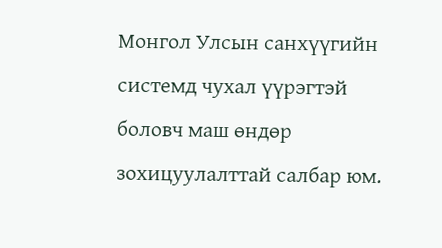Монгол Улсын санхүүгийн системд чухал үүрэгтэй боловч маш өндөр зохицуулалттай салбар юм.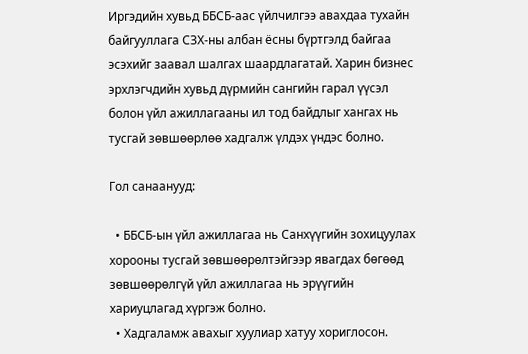Иргэдийн хувьд ББСБ-аас үйлчилгээ авахдаа тухайн байгууллага СЗХ-ны албан ёсны бүртгэлд байгаа эсэхийг заавал шалгах шаардлагатай. Харин бизнес эрхлэгчдийн хувьд дүрмийн сангийн гарал үүсэл болон үйл ажиллагааны ил тод байдлыг хангах нь тусгай зөвшөөрлөө хадгалж үлдэх үндэс болно.

Гол санаанууд:

  • ББСБ-ын үйл ажиллагаа нь Санхүүгийн зохицуулах хорооны тусгай зөвшөөрөлтэйгээр явагдах бөгөөд зөвшөөрөлгүй үйл ажиллагаа нь эрүүгийн хариуцлагад хүргэж болно.
  • Хадгаламж авахыг хуулиар хатуу хориглосон.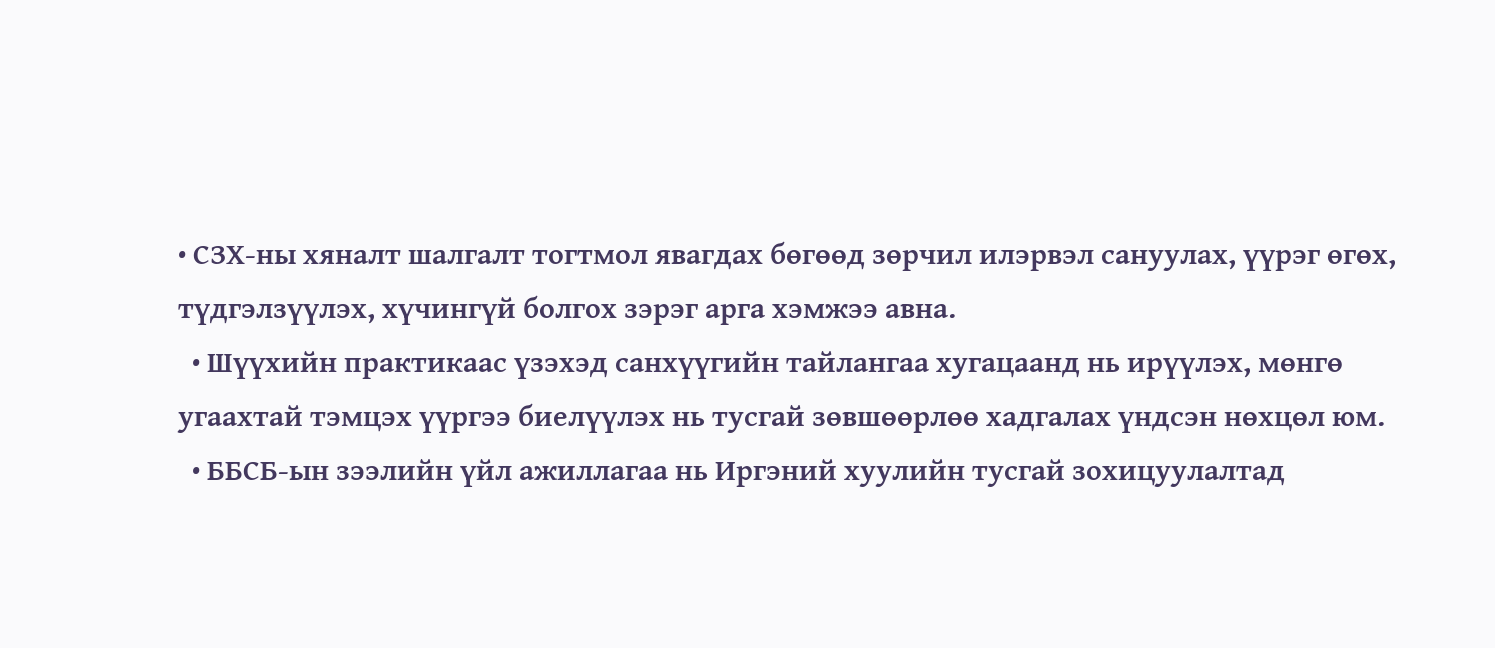• СЗХ-ны хяналт шалгалт тогтмол явагдах бөгөөд зөрчил илэрвэл сануулах, үүрэг өгөх, түдгэлзүүлэх, хүчингүй болгох зэрэг арга хэмжээ авна.
  • Шүүхийн практикаас үзэхэд санхүүгийн тайлангаа хугацаанд нь ирүүлэх, мөнгө угаахтай тэмцэх үүргээ биелүүлэх нь тусгай зөвшөөрлөө хадгалах үндсэн нөхцөл юм.
  • ББСБ-ын зээлийн үйл ажиллагаа нь Иргэний хуулийн тусгай зохицуулалтад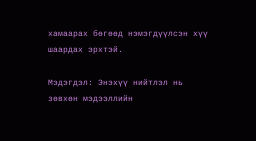хамаарах бөгөөд нэмэгдүүлсэн хүү шаардах эрхтэй.

Мэдэгдэл: Энэхүү нийтлэл нь зөвхөн мэдээллийн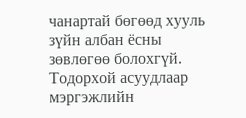чанартай бөгөөд хууль зүйн албан ёсны зөвлөгөө болохгүй. Тодорхой асуудлаар мэргэжлийн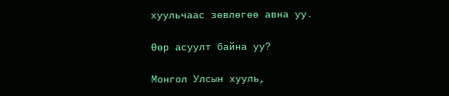хуульчаас зөвлөгөө авна уу.

Өөр асуулт байна уу?

Монгол Улсын хууль,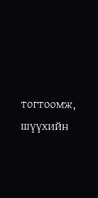тогтоомж, шүүхийн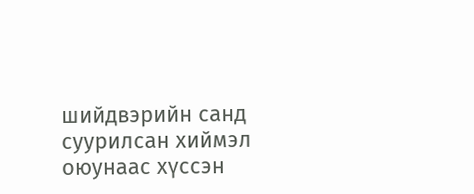шийдвэрийн санд суурилсан хиймэл оюунаас хүссэн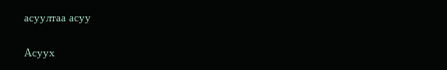асуултаа асуу

Асуух